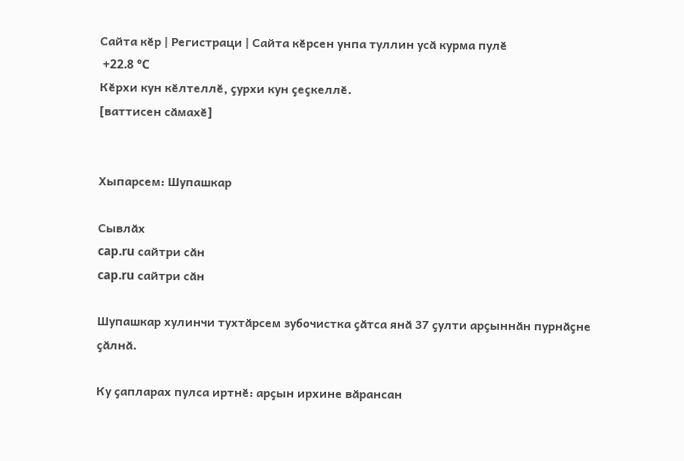Сайта кӗр | Регистраци | Сайта кӗрсен унпа туллин усӑ курма пулӗ
 +22.8 °C
Кӗрхи кун кӗлтеллӗ, ҫурхи кун ҫеҫкеллӗ.
[ваттисен сӑмахӗ]


Хыпарсем: Шупашкар

Сывлӑх
cap.ru сайтри сӑн
cap.ru сайтри сӑн

Шупашкар хулинчи тухтӑрсем зубочистка ҫӑтса янӑ 37 ҫулти арҫыннӑн пурнӑҫне ҫӑлнӑ.

Ку ҫапларах пулса иртнӗ: арҫын ирхине вӑрансан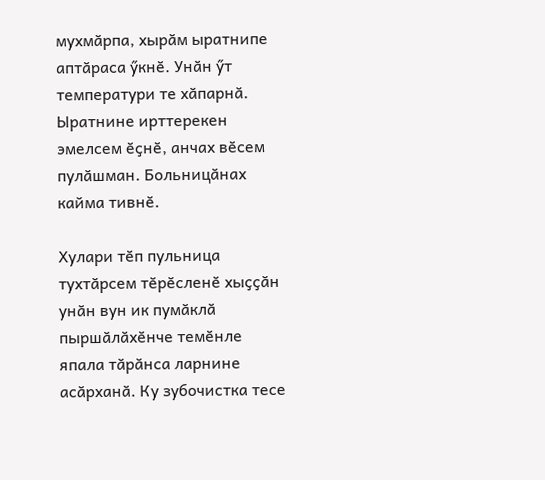мухмӑрпа, хырӑм ыратнипе аптӑраса ӳкнӗ. Унӑн ӳт температури те хӑпарнӑ. Ыратнине ирттерекен эмелсем ӗҫнӗ, анчах вӗсем пулӑшман. Больницӑнах кайма тивнӗ.

Хулари тӗп пульница тухтӑрсем тӗрӗсленӗ хыҫҫӑн унӑн вун ик пумӑклӑ пыршӑлӑхӗнче темӗнле япала тӑрӑнса ларнине асӑрханӑ. Ку зубочистка тесе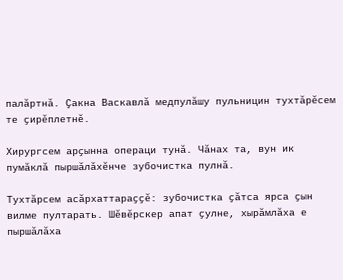палӑртнӑ. Ҫакна Васкавлӑ медпулӑшу пульницин тухтӑрӗсем те ҫирӗплетнӗ.

Хирургсем арҫынна операци тунӑ. Чӑнах та, вун ик пумӑклӑ пыршӑлӑхӗнче зубочистка пулнӑ.

Тухтӑрсем асӑрхаттараҫҫӗ: зубочистка ҫӑтса ярса ҫын вилме пултарать. Шӗвӗрскер апат ҫулне, хырӑмлӑха е пыршӑлӑха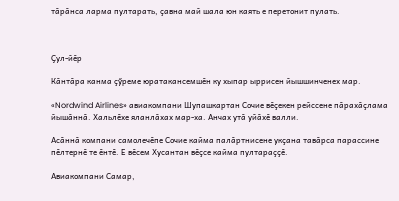тӑрӑнса ларма пултарать, ҫавна май шала юн каять е перетонит пулать.



Ҫул-йӗр

Кӑнтӑра канма ҫӳреме юратакансемшӗн ку хыпар ыррисен йышшинченех мар.

«Nordwind Airlines» авиакомпани Шупашкартан Сочие вӗҫекен рейссене пӑрахӑҫлама йышӑннӑ. Хальлӗхе яланлӑхах мар-ха. Анчах утӑ уйӑхӗ валли.

Асӑннӑ компани самолечӗпе Сочие кайма палӑртнисене укҫана тавӑрса парассине пӗлтернӗ те ӗнтӗ. Е вӗсем Хусантан вӗҫсе кайма пултараҫҫӗ.

Авиакомпани Самар,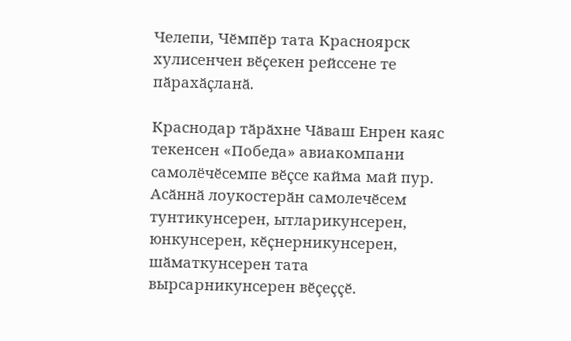Челепи, Чӗмпӗр тата Красноярск хулисенчен вӗҫекен рейссене те пӑрахӑҫланӑ.

Краснодар тӑрӑхне Чӑваш Енрен каяс текенсен «Победа» авиакомпани самолёчӗсемпе вӗҫсе кайма май пур. Асӑннӑ лоукостерӑн самолечӗсем тунтикунсерен, ытларикунсерен, юнкунсерен, кӗҫнерникунсерен, шӑматкунсерен тата вырсарникунсерен вӗҫеҫҫӗ.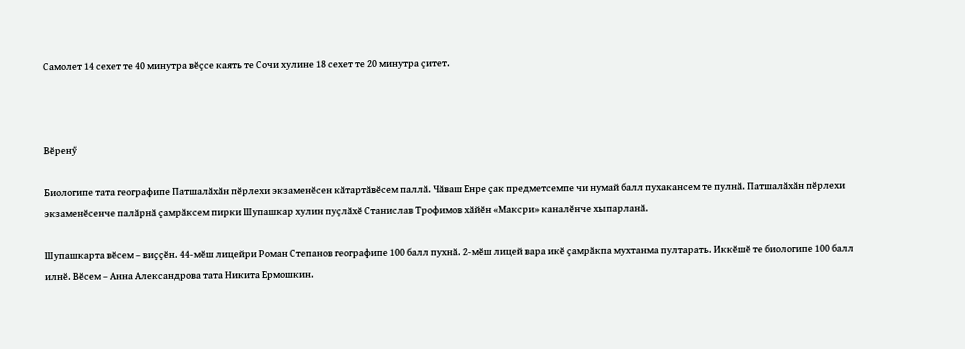Самолет 14 сехет те 40 минутра вӗҫсе каять те Сочи хулине 18 сехет те 20 минутра ҫитет.



Вӗренӳ

Биологипе тата географипе Патшалӑхӑн пӗрлехи экзаменӗсен кӑтартӑвӗсем паллӑ. Чӑваш Енре ҫак предметсемпе чи нумай балл пухакансем те пулнӑ. Патшалӑхӑн пӗрлехи экзаменӗсенче палӑрнӑ ҫамрӑксем пирки Шупашкар хулин пуҫлӑхӗ Станислав Трофимов хӑйӗн «Максри» каналӗнче хыпарланӑ.

Шупашкарта вӗсем – виҫҫӗн. 44-мӗш лицейри Роман Степанов географипе 100 балл пухнӑ. 2-мӗш лицей вара икӗ ҫамрӑкпа мухтанма пултарать. Иккӗшӗ те биологипе 100 балл илнӗ. Вӗсем – Анна Александрова тата Никита Ермошкин.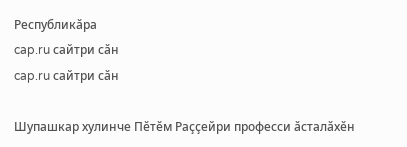Республикӑра
cap.ru сайтри сӑн
cap.ru сайтри сӑн

Шупашкар хулинче Пӗтӗм Раҫҫейри професси ӑсталӑхӗн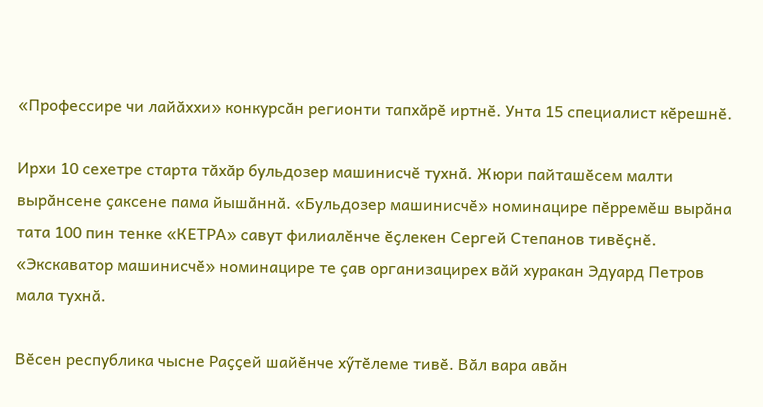«Профессире чи лайӑххи» конкурсӑн регионти тапхӑрӗ иртнӗ. Унта 15 специалист кӗрешнӗ.

Ирхи 10 сехетре старта тӑхӑр бульдозер машинисчӗ тухнӑ. Жюри пайташӗсем малти вырӑнсене ҫаксене пама йышӑннӑ. «Бульдозер машинисчӗ» номинацире пӗрремӗш вырӑна тата 100 пин тенке «КЕТРА» савут филиалӗнче ӗҫлекен Сергей Степанов тивӗҫнӗ. «Экскаватор машинисчӗ» номинацире те ҫав организацирех вӑй хуракан Эдуард Петров мала тухнӑ.

Вӗсен республика чысне Раҫҫей шайӗнче хӳтӗлеме тивӗ. Вӑл вара авӑн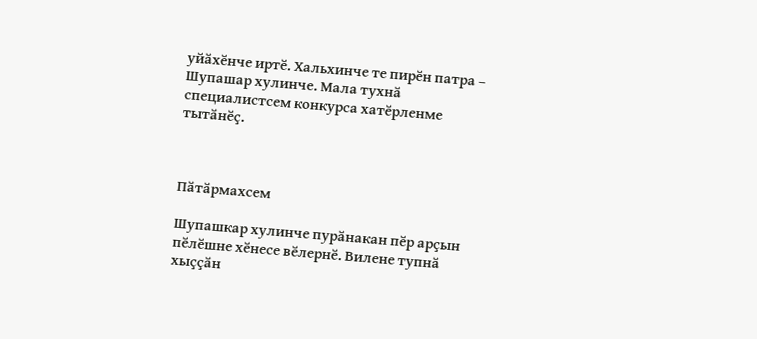уйӑхӗнче иртӗ. Хальхинче те пирӗн патра – Шупашар хулинче. Мала тухнӑ специалистсем конкурса хатӗрленме тытӑнӗҫ.



Пӑтӑрмахсем

Шупашкар хулинче пурӑнакан пӗр арҫын пӗлӗшне хӗнесе вӗлернӗ. Вилене тупнӑ хыҫҫӑн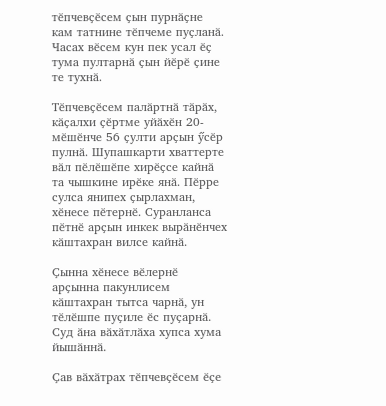тӗпчевҫӗсем ҫын пурнӑҫне кам татнине тӗпчеме пуҫланӑ. Часах вӗсем кун пек усал ӗҫ тума пултарнӑ ҫын йӗрӗ ҫине те тухнӑ.

Тӗпчевҫӗсем палӑртнӑ тӑрӑх, кӑҫалхи ҫӗртме уйӑхӗн 20-мӗшӗнче 56 ҫулти арҫын ӳсӗр пулнӑ. Шупашкарти хваттерте вӑл пӗлӗшӗпе хирӗҫсе кайнӑ та чышкине ирӗке янӑ. Пӗрре сулса янипех ҫырлахман, хӗнесе пӗтернӗ. Суранланса пӗтнӗ арҫын инкек вырӑнӗнчех кӑштахран вилсе кайнӑ.

Ҫынна хӗнесе вӗлернӗ арҫынна пакунлисем кӑштахран тытса чарнӑ, ун тӗлӗшпе пуҫиле ӗс пуҫарнӑ. Суд ӑна вӑхӑтлӑха хупса хума йышӑннӑ.

Ҫав вӑхӑтрах тӗпчевҫӗсем ӗҫе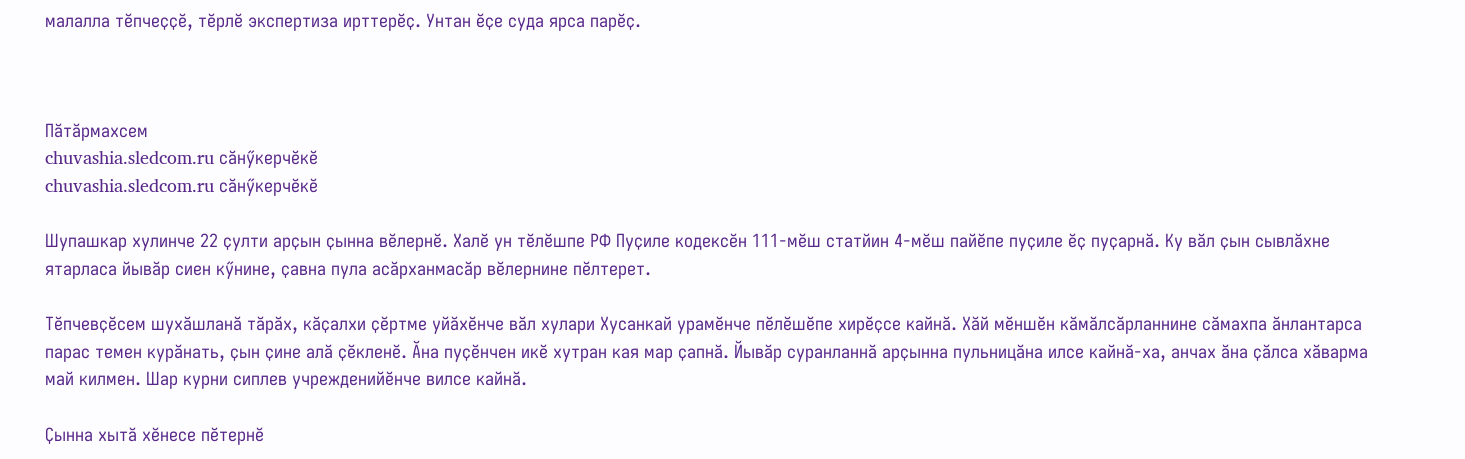малалла тӗпчеҫҫӗ, тӗрлӗ экспертиза ирттерӗҫ. Унтан ӗҫе суда ярса парӗҫ.



Пӑтӑрмахсем
chuvashia.sledcom.ru сӑнӳкерчӗкӗ
chuvashia.sledcom.ru сӑнӳкерчӗкӗ

Шупашкар хулинче 22 ҫулти арҫын ҫынна вӗлернӗ. Халӗ ун тӗлӗшпе РФ Пуҫиле кодексӗн 111-мӗш статйин 4-мӗш пайӗпе пуҫиле ӗҫ пуҫарнӑ. Ку вӑл ҫын сывлӑхне ятарласа йывӑр сиен кӳнине, ҫавна пула асӑрханмасӑр вӗлернине пӗлтерет.

Тӗпчевҫӗсем шухӑшланӑ тӑрӑх, кӑҫалхи ҫӗртме уйӑхӗнче вӑл хулари Хусанкай урамӗнче пӗлӗшӗпе хирӗҫсе кайнӑ. Хӑй мӗншӗн кӑмӑлсӑрланнине сӑмахпа ӑнлантарса парас темен курӑнать, ҫын ҫине алӑ ҫӗкленӗ. Ӑна пуҫӗнчен икӗ хутран кая мар ҫапнӑ. Йывӑр суранланнӑ арҫынна пульницӑна илсе кайнӑ-ха, анчах ӑна ҫӑлса хӑварма май килмен. Шар курни сиплев учрежденийӗнче вилсе кайнӑ.

Ҫынна хытӑ хӗнесе пӗтернӗ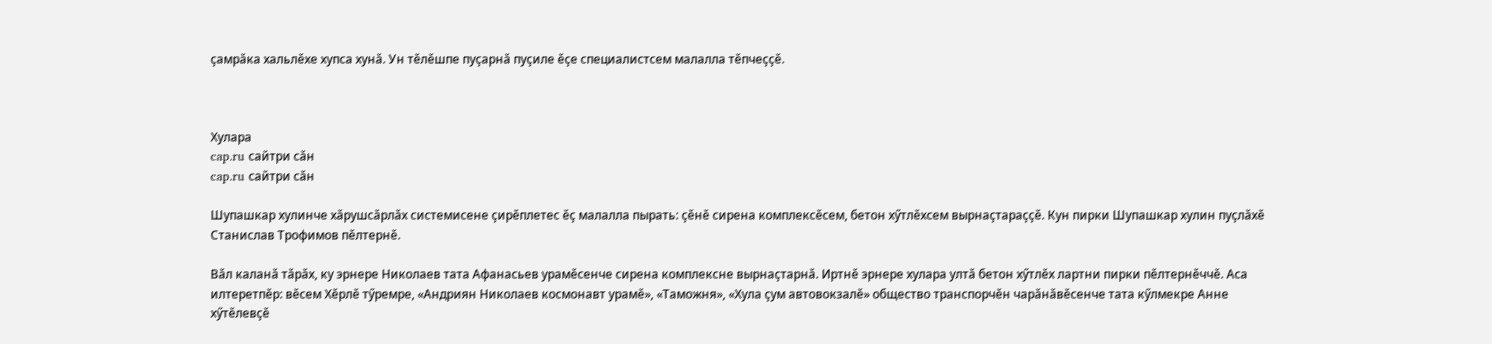ҫамрӑка хальлӗхе хупса хунӑ. Ун тӗлӗшпе пуҫарнӑ пуҫиле ӗҫе специалистсем малалла тӗпчеҫҫӗ.



Хулара
cap.ru сайтри сӑн
cap.ru сайтри сӑн

Шупашкар хулинче хӑрушсӑрлӑх системисене ҫирӗплетес ӗҫ малалла пырать: ҫӗнӗ сирена комплексӗсем, бетон хӳтлӗхсем вырнаҫтараҫҫӗ. Кун пирки Шупашкар хулин пуҫлӑхӗ Станислав Трофимов пӗлтернӗ.

Вӑл каланӑ тӑрӑх, ку эрнере Николаев тата Афанасьев урамӗсенче сирена комплексне вырнаҫтарнӑ. Иртнӗ эрнере хулара ултӑ бетон хӳтлӗх лартни пирки пӗлтернӗччӗ. Аса илтеретпӗр: вӗсем Хӗрлӗ тӳремре, «Андриян Николаев космонавт урамӗ», «Таможня», «Хула ҫум автовокзалӗ» общество транспорчӗн чарӑнӑвӗсенче тата кӳлмекре Анне хӳтӗлевҫӗ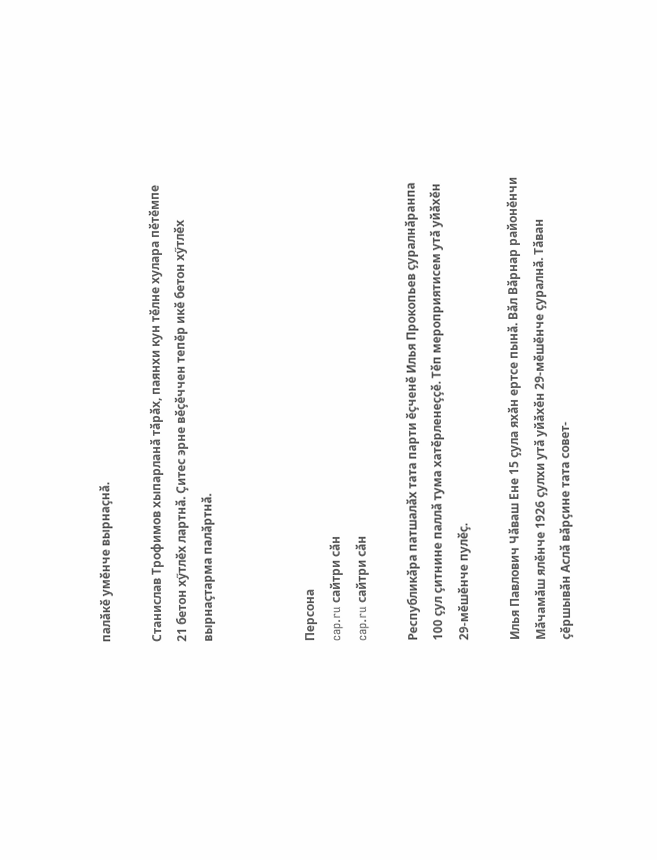палӑкӗ умӗнче вырнаҫнӑ.

Станислав Трофимов хыпарланӑ тӑрӑх, паянхи кун тӗлне хулара пӗтӗмпе 21 бетон хӳтлӗх лартнӑ. Ҫитес эрне вӗҫӗччен тепӗр икӗ бетон хӳтлӗх вырнаҫтарма палӑртнӑ.



Персона
cap.ru сайтри сӑн
cap.ru сайтри сӑн

Республикӑра патшалӑх тата парти ӗҫченӗ Илья Прокопьев ҫуралнӑранпа 100 ҫул ҫитнине паллӑ тума хатӗрленеҫҫӗ. Тӗп мероприятисем утӑ уйӑхӗн 29-мӗшӗнче пулӗҫ.

Илья Павлович Чӑваш Ене 15 ҫула яхӑн ертсе пынӑ. Вӑл Вӑрнар районӗнчи Мӑчамӑш ялӗнче 1926 ҫулхи утӑ уйӑхӗн 29-мӗшӗнче ҫуралнӑ. Тӑван ҫӗршывӑн Аслӑ вӑрҫине тата совет-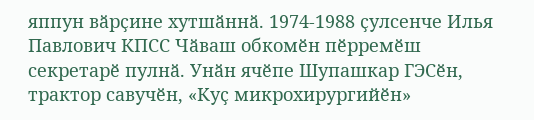яппун вӑрҫине хутшӑннӑ. 1974-1988 ҫулсенче Илья Павлович КПСС Чӑваш обкомӗн пӗрремӗш секретарӗ пулнӑ. Унӑн ячӗпе Шупашкар ГЭСӗн, трактор савучӗн, «Куҫ микрохирургийӗн»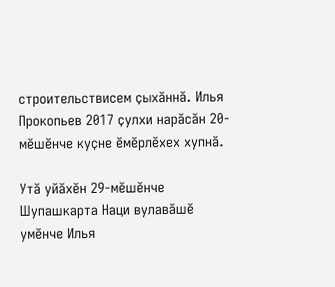строительствисем ҫыхӑннӑ. Илья Прокопьев 2017 ҫулхи нарӑсӑн 20-мӗшӗнче куҫне ӗмӗрлӗхех хупнӑ.

Утӑ уйӑхӗн 29-мӗшӗнче Шупашкарта Наци вулавӑшӗ умӗнче Илья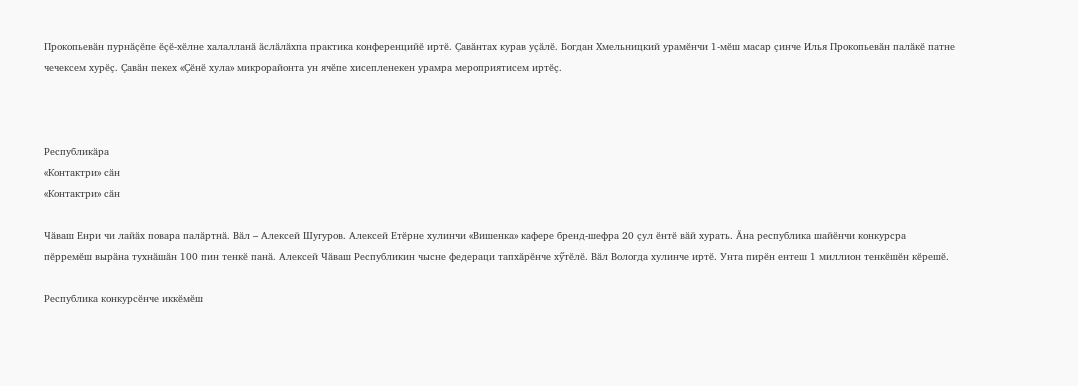Прокопьевӑн пурнӑҫӗпе ӗҫӗ-хӗлне халалланӑ ӑслӑлӑхпа практика конференцийӗ иртӗ. Ҫавӑнтах курав уҫӑлӗ. Богдан Хмельницкий урамӗнчи 1-мӗш масар ҫинче Илья Прокопьевӑн палӑкӗ патне чечексем хурӗҫ. Ҫавӑн пекех «Ҫӗнӗ хула» микрорайонта ун ячӗпе хисепленекен урамра мероприятисем иртӗҫ.



Республикӑра
«Контактри» сӑн
«Контактри» сӑн

Чӑваш Енри чи лайӑх повара палӑртнӑ. Вӑл – Алексей Шугуров. Алексей Етӗрне хулинчи «Вишенка» кафере бренд-шефра 20 ҫул ӗнтӗ вӑй хурать. Ӑна республика шайӗнчи конкурсра пӗрремӗш вырӑна тухнӑшӑн 100 пин тенкӗ панӑ. Алексей Чӑваш Республикин чысне федераци тапхӑрӗнче хӳтӗлӗ. Вӑл Вологда хулинче иртӗ. Унта пирӗн ентеш 1 миллион тенкӗшӗн кӗрешӗ.

Республика конкурсӗнче иккӗмӗш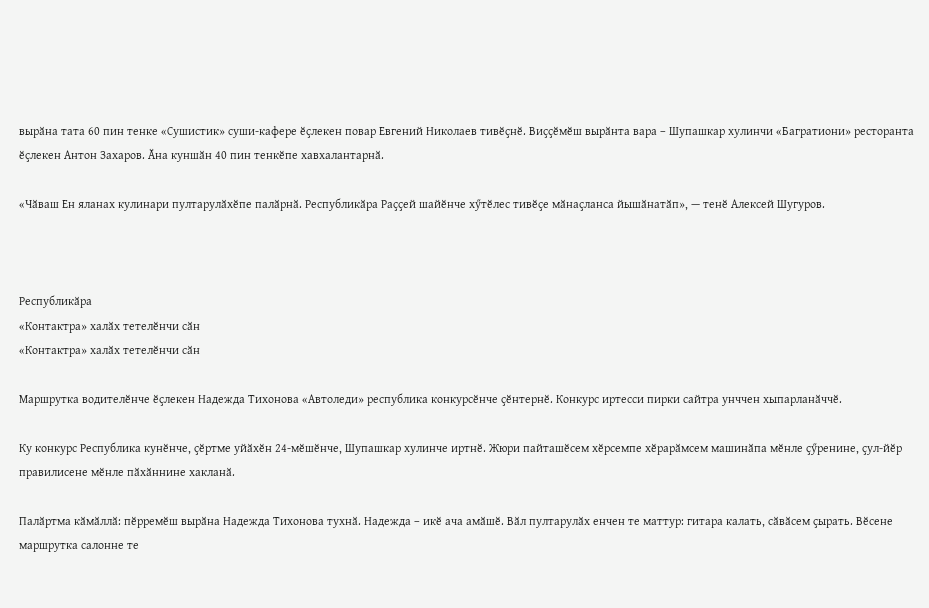вырӑна тата 60 пин тенке «Сушистик» суши-кафере ӗҫлекен повар Евгений Николаев тивӗҫнӗ. Виҫҫӗмӗш вырӑнта вара – Шупашкар хулинчи «Багратиони» ресторанта ӗҫлекен Антон Захаров. Ӑна куншӑн 40 пин тенкӗпе хавхалантарнӑ.

«Чӑваш Ен яланах кулинари пултарулӑхӗпе палӑрнӑ. Республикӑра Раҫҫей шайӗнче хӳтӗлес тивӗҫе мӑнаҫланса йышӑнатӑп», — тенӗ Алексей Шугуров.



Республикӑра
«Контактра» халӑх тетелӗнчи сӑн
«Контактра» халӑх тетелӗнчи сӑн

Маршрутка водителӗнче ӗҫлекен Надежда Тихонова «Автоледи» республика конкурсӗнче ҫӗнтернӗ. Конкурс иртесси пирки сайтра унччен хыпарланӑччӗ.

Ку конкурс Республика кунӗнче, ҫӗртме уйӑхӗн 24-мӗшӗнче, Шупашкар хулинче иртнӗ. Жюри пайташӗсем хӗрсемпе хӗрарӑмсем машинӑпа мӗнле ҫӳренине, ҫул-йӗр правилисене мӗнле пӑхӑннине хакланӑ.

Палӑртма кӑмӑллӑ: пӗрремӗш вырӑна Надежда Тихонова тухнӑ. Надежда – икӗ ача амӑшӗ. Вӑл пултарулӑх енчен те маттур: гитара калать, сӑвӑсем ҫырать. Вӗсене маршрутка салонне те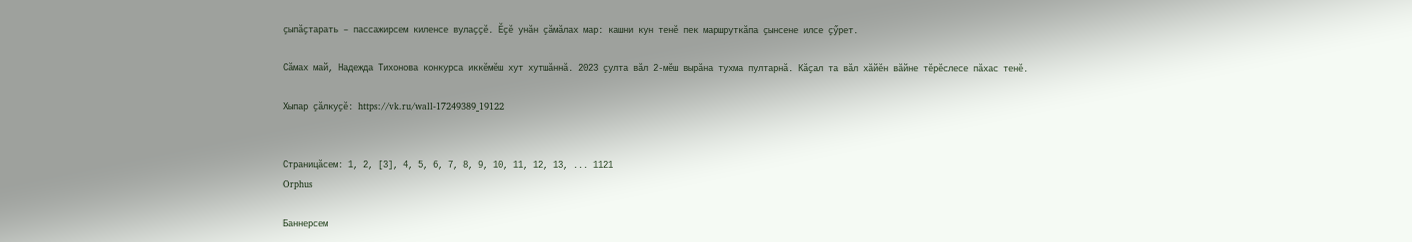ҫыпӑҫтарать – пассажирсем киленсе вулаҫҫӗ. Ӗҫӗ унӑн ҫӑмӑлах мар: кашни кун тенӗ пек маршруткӑпа ҫынсене илсе ҫӳрет.

Сӑмах май, Надежда Тихонова конкурса иккӗмӗш хут хутшӑннӑ. 2023 ҫулта вӑл 2-мӗш вырӑна тухма пултарнӑ. Кӑҫал та вӑл хӑйӗн вӑйне тӗрӗслесе пӑхас тенӗ.

Хыпар ҫӑлкуҫӗ: https://vk.ru/wall-17249389_19122


Страницӑсем: 1, 2, [3], 4, 5, 6, 7, 8, 9, 10, 11, 12, 13, ... 1121
Orphus

Баннерсем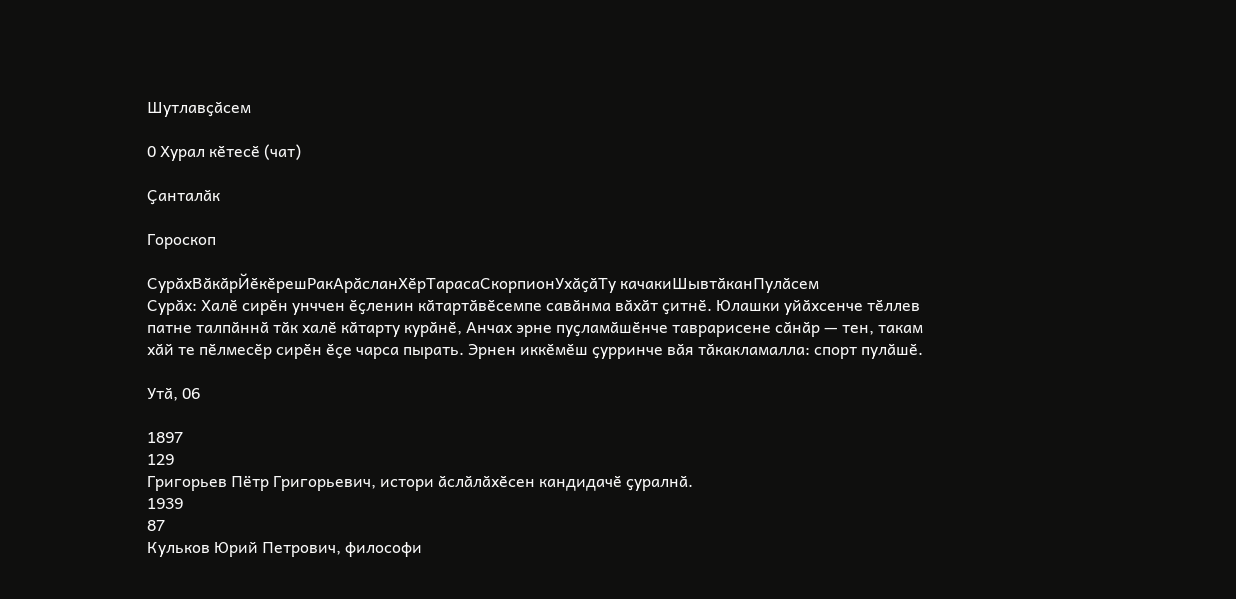Шутлавҫӑсем

0 Хурал кӗтесӗ (чат)

Ҫанталӑк

Гороскоп

СурӑхВӑкӑрЙӗкӗрешРакАрӑсланХӗрТарасаСкорпионУхӑҫӑТу качакиШывтӑканПулӑсем
Сурӑх: Халӗ сирӗн унччен ӗҫленин кӑтартӑвӗсемпе савӑнма вӑхӑт ҫитнӗ. Юлашки уйӑхсенче тӗллев патне талпӑннӑ тӑк халӗ кӑтарту курӑнӗ, Анчах эрне пуҫламӑшӗнче таврарисене сӑнӑр — тен, такам хӑй те пӗлмесӗр сирӗн ӗҫе чарса пырать. Эрнен иккӗмӗш ҫурринче вӑя тӑкакламалла: спорт пулӑшӗ.

Утӑ, 06

1897
129
Григорьев Пётр Григорьевич, истори ӑслӑлӑхӗсен кандидачӗ ҫуралнӑ.
1939
87
Кульков Юрий Петрович, философи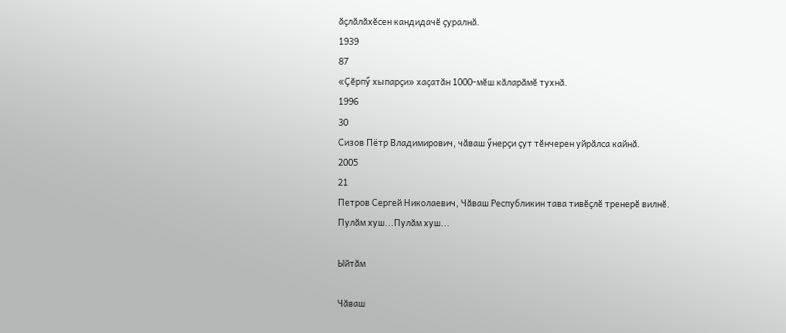ӑҫлӑлӑхӗсен кандидачӗ ҫуралнӑ.
1939
87
«Ҫӗрпӳ хыпарҫи» хаҫатӑн 1000-мӗш кӑларӑмӗ тухнӑ.
1996
30
Сизов Пётр Владимирович, чӑваш ӳнерҫи ҫут тӗнчерен уйрӑлса кайнӑ.
2005
21
Петров Сергей Николаевич, Чӑваш Республикин тава тивӗҫлӗ тренерӗ вилнӗ.
Пулӑм хуш...Пулӑм хуш...

Ыйтӑм

Чӑваш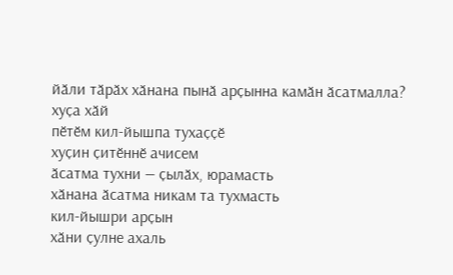йӑли тӑрӑх хӑнана пынӑ арҫынна камӑн ӑсатмалла?
хуҫа хӑй
пӗтӗм кил-йышпа тухаҫҫӗ
хуҫин ҫитӗннӗ ачисем
ӑсатма тухни — ҫылӑх, юрамасть
хӑнана ӑсатма никам та тухмасть
кил-йышри арҫын
хӑни ҫулне ахаль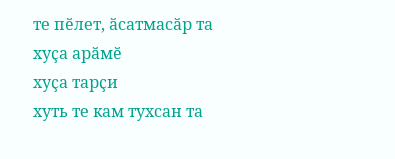те пӗлет, ӑсатмасӑр та
хуҫа арӑмӗ
хуҫа тарҫи
хуть те кам тухсан та